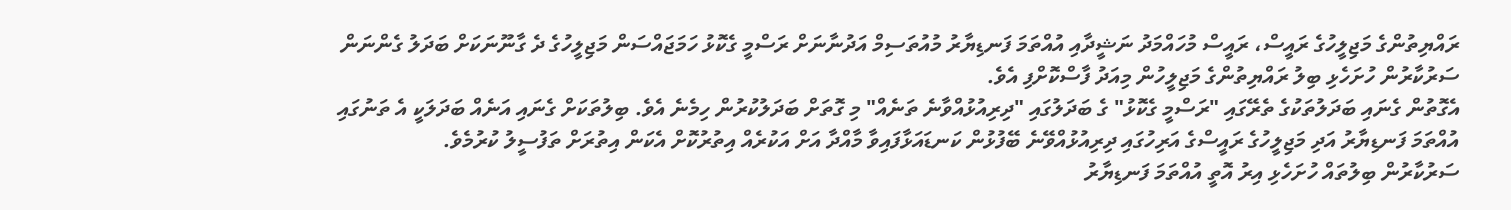ރައްޔިތުންގެ މަޖިލީހުގެ ރައީސް، ރައީސް މުހައްމަދު ނަޝީދާއި އުއްތަމަ ފަނޑިޔާރު މުއުތަސިމް އަދުނާނަށް ރަސްމީ ގެކޮޅު ހަމަޖައްސަން މަޖިލީހުގެ ދެ ގާނޫނަކަށް ބަދަލު ގެންނަން ސަރުކާރުން ހުށަހެޅި ބިލު ރައްޔިތުންގެ މަޖިލީހުން މިއަދު ފާސްކޮށްފި އެވެ.
އެގޮތުން ގެނައި ބަދަލުތަކުގެ ތެރޭގައި "ރަސްމީ ގެކޮޅު" ގެ ބަދަލުގައި "ދިރިއުޅުއްވާނެ ތަނެއް" މި ގޮތަށް ބަދަލުކުރުން ހިމެނެ އެވެ. ބިލުތަކަށް ގެނައި އަނެއް ބަދަލަކީ އެ ތަނުގައި އުއްތަމަ ފަނޑިޔާރު އަދި މަޖިލީހުގެ ރައީސްގެ އަރިހުގައި ދިރިއުޅުއްވޭނެ ބޭފުޅުން ކަނޑައަޅާފައިވާ މާއްދާ އަށް އަކުރެއް އިތުރުކޮށް އެކަން އިތުރަށް ތަފުސީލު ކުރުމެވެ.
ސަރުކާރުން ބިލުތައް ހުށަހެޅި އިރު އޮތީ އުއްތަމަ ފަނޑިޔާރު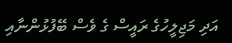އަދި މަޖިލީހުގެ ރައީސް ގެ ވެސް ބޭފުޅުންނާއި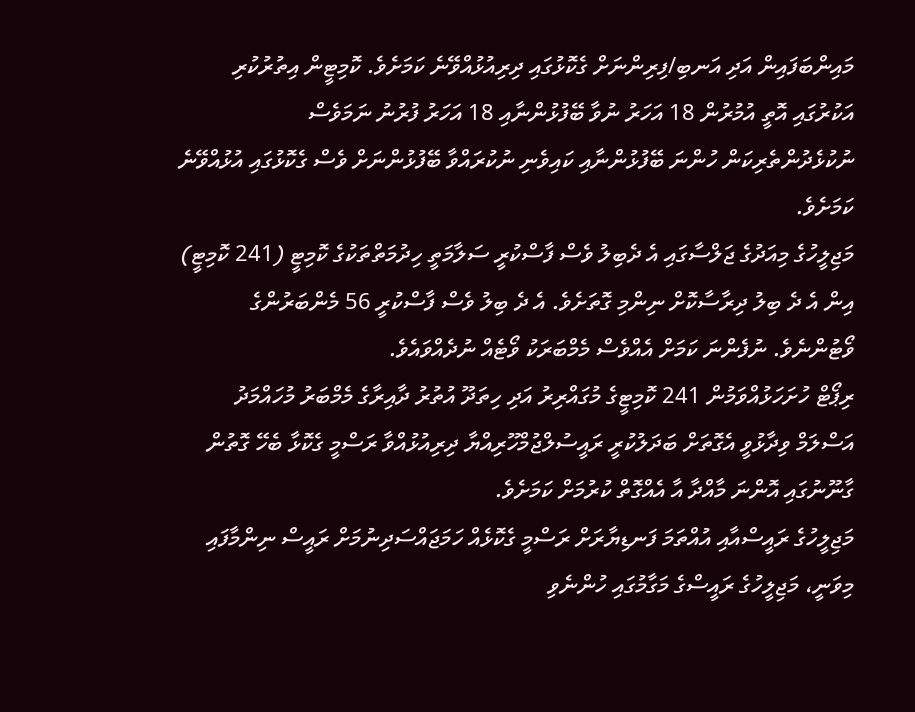މައިންބަފައިން އަދި އަނބި/ފިރިންނަށް ގެކޮޅުގައި ދިރިއުޅުއްވޭނެ ކަމަށެވެ. ކޮމިޓީން އިތުރުކުރި އަކުރުގައި އޮތީ އުމުރުން 18 އަހަރު ނުވާ ބޭފުޅުންނާއި 18 އަހަރު ފުރުނު ނަމަވެސް ނުކުޅެދުންތެރިކަން ހުންނަ ބޭފުޅުންނާއި ކައިވެނި ނުކުރައްވާ ބޭފުޅުންނަށް ވެސް ގެކޮޅުގައި އުޅުއްވޭނެ ކަމަށެވެ.
މަޖިލީހުގެ މިއަދުގެ ޖަލްސާގައި އެ ދެބިލު ވެސް ފާސްކުރީ ސަލާމަތީ ހިދުމަތްތަކުގެ ކޮމިޓީ (241 ކޮމިޓީ) އިން އެ ދެ ބިލު ދިރާސާކޮށް ނިންމި ގޮތަށެވެ. އެ ދެ ބިލު ވެސް ފާސްކުރީ 56 މެންބަރުންގެ ވޯޓުންނެވެ. ނުފެންނަ ކަމަށް އެއްވެސް މެމްބަރަކު ވޯޓެއް ނުދެއްވައެވެ.
ރިޕޯޓް ހުށަހަޅުއްވަމުން 241 ކޮމިޓީގެ މުގައްރިރު އަދި ހިތަދޫ އުތުރު ދާއިރާގެ މެމްބަރު މުހައްމަދު އަސްލަމް ވިދާޅުވީ އެގޮތަށް ބަދަލުކުރީ ރައީސުލްޖުމްހޫރިއްޔާ ދިރިއުޅުއްވާ ރަސްމީ ގެކޮޅާ ބެހޭ ގޮތުން ގާނޫނުގައި އޮންނަ މާއްދާ އާ އެއްގޮތް ކުރުމަށް ކަމަށެވެ.
މަޖިލީހުގެ ރައީސްއާއި އުއްތަމަ ފަނޑިޔާރަށް ރަސްމީ ގެކޮޅެއް ހަމަޖައްސަދިނުމަށް ރައީސް ނިންމާފައި މިވަނީ، މަޖިލީހުގެ ރައީސްގެ މަގާމުގައި ހުންނެވި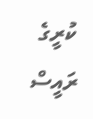ކުރީގެ ރައީސް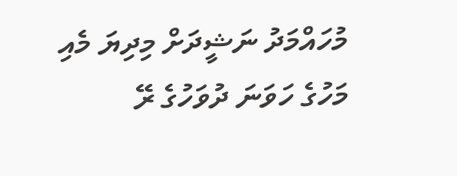މުހައްމަދު ނަޝީދަށް މިދިޔަ މެއި މަހުގެ ހަވަނަ ދުވަހުގެ ރޭ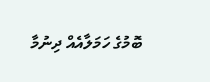ބޮމުގެ ހަމަލާއެއް ދިނުމާ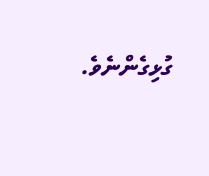ގުޅިގެންނެވެ.